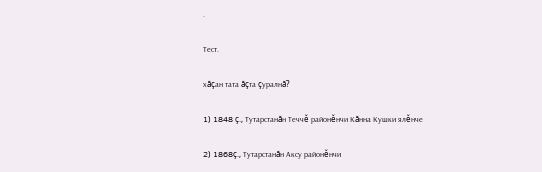.

Тест.

хăçан тата ăçта çуралнă?

1) 1848 ç., Тутарстанăн Теччě районěнчи Кăнна Кушки ялěнче

2) 1868ç., Тутарстанăн Аксу районěнчи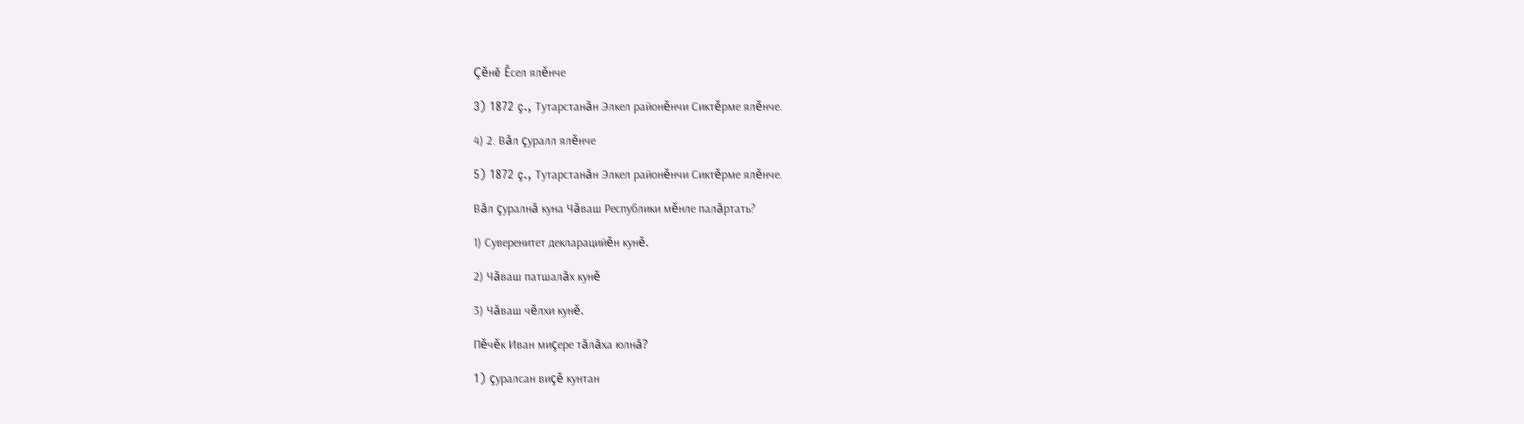Çěнě Ěсел ялěнче

3) 1872 ç., Тутарстанăн Элкел районěнчи Сиктěрме ялěнче.

4) 2. Вăл çуралл ялěнче

5) 1872 ç., Тутарстанăн Элкел районěнчи Сиктěрме ялěнче.

Вăл çуралнă куна Чăваш Республики мěнле палăртать?

1) Суверенитет декларацийěн кунě.

2) Чăваш патшалăх кунě

3) Чăваш чěлхи кунě.

Пěчěк Иван миçере тăлăха юлнă?

1) çуралсан виçě кунтан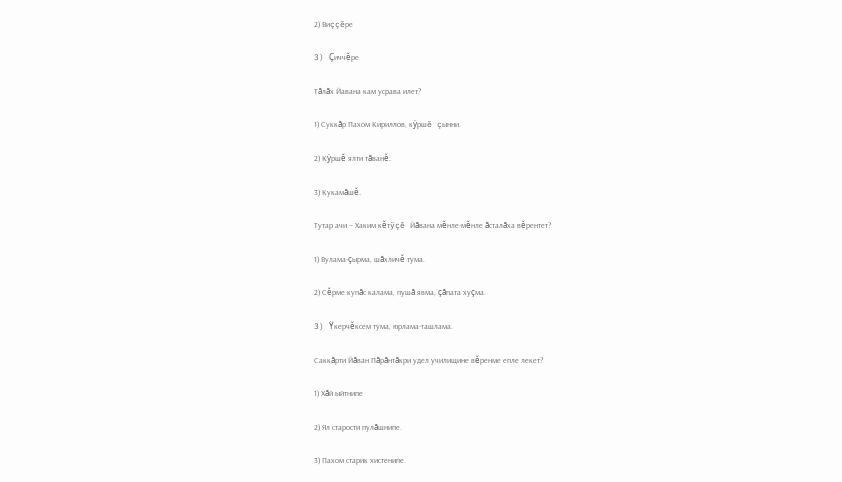2) Виççěре

3) Çиччěре

Тăлăх Йавана кам усрава илет?

1) Суккăр Пахом Кириллов, кÿршě çынни.

2) Кÿршě ялти тăванě.

3) Кукамăшě.

Тутар ачи – Хаким кěтÿçě Йăвана мěнле-мěнле ăсталăха вěрентет?

1) Вулама-çырма, шăхличě тума.

2) Сěрме купăс калама, пушă явма, çăпата хуçма.

3) Ÿкерчěксем тума, юрлама-ташлама.

Саккăрти Йăван Пăрăнтăкри удел училищине вěренме епле лекет?

1) Хăй ыйтнипе

2) Ял старости пулăшнипе.

3) Пахом старик хистенипе.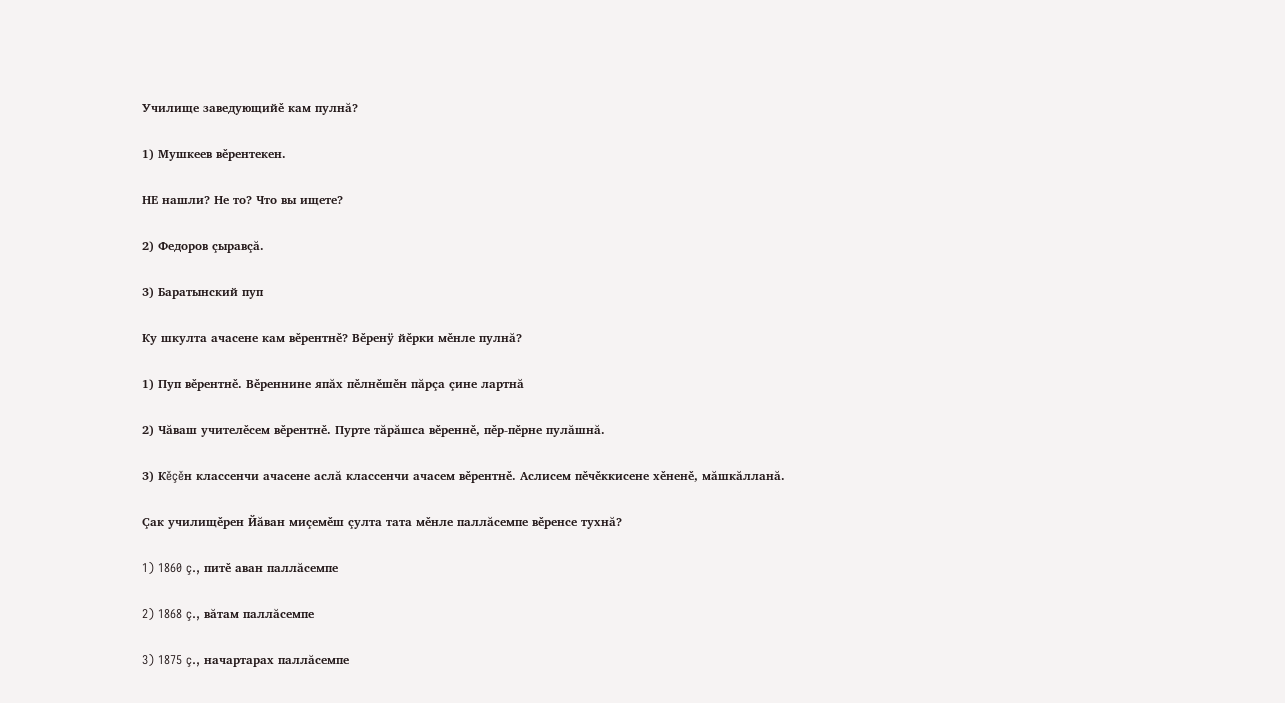Училище заведующийě кам пулнă?

1) Мушкеев вěрентекен.

НЕ нашли? Не то? Что вы ищете?

2) Федоров çыравçă.

3) Баратынский пуп

Ку шкулта ачасене кам вěрентнě? Вěренÿ йěрки мěнле пулнă?

1) Пуп вěрентнě. Вěреннине япăх пěлнěшěн пăрçа çине лартнă

2) Чăваш учителěсем вěрентнě. Пурте тăрăшса вěреннě, пěр-пěрне пулăшнă.

3) Кěçěн классенчи ачасене аслă классенчи ачасем вěрентнě. Аслисем пěчěккисене хěненě, мăшкăлланă.

Çак училищěрен Йăван миçемěш çулта тата мěнле паллăсемпе вěренсе тухнă?

1) 1860 ç., питě аван паллăсемпе

2) 1868 ç., вăтам паллăсемпе

3) 1875 ç., начартарах паллăсемпе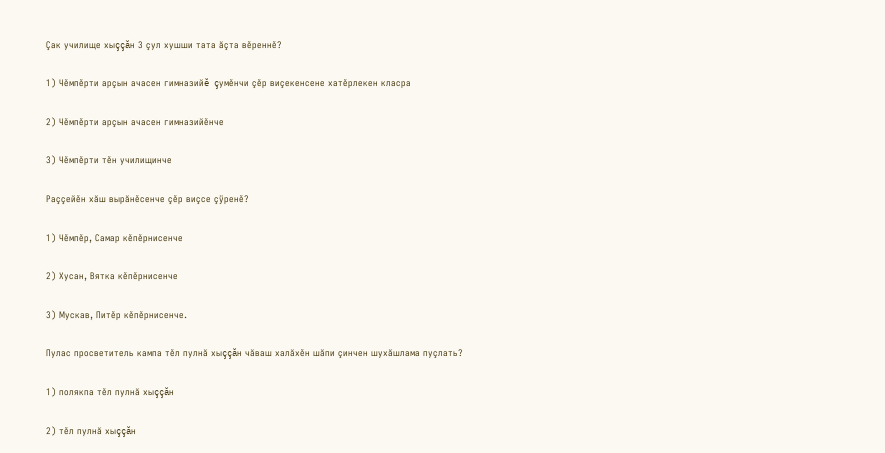Çак училище хыççăн 3 çул хушши тата ăçта вěреннě?

1) Чěмпěрти арçын ачасен гимназийě çумěнчи çěр виçекенсене хатěрлекен класра

2) Чěмпěрти арçын ачасен гимназийěнче

3) Чěмпěрти тěн училищинче

Раççейěн хăш вырăнěсенче çěр виçсе çÿренě?

1) Чěмпěр, Самар кěпěрнисенче

2) Хусан, Вятка кěпěрнисенче

3) Мускав, Питěр кěпěрнисенче.

Пулас просветитель кампа тěл пулнă хыççăн чăваш халăхěн шăпи çинчен шухăшлама пуçлать?

1) полякпа тěл пулнă хыççăн

2) тěл пулнă хыççăн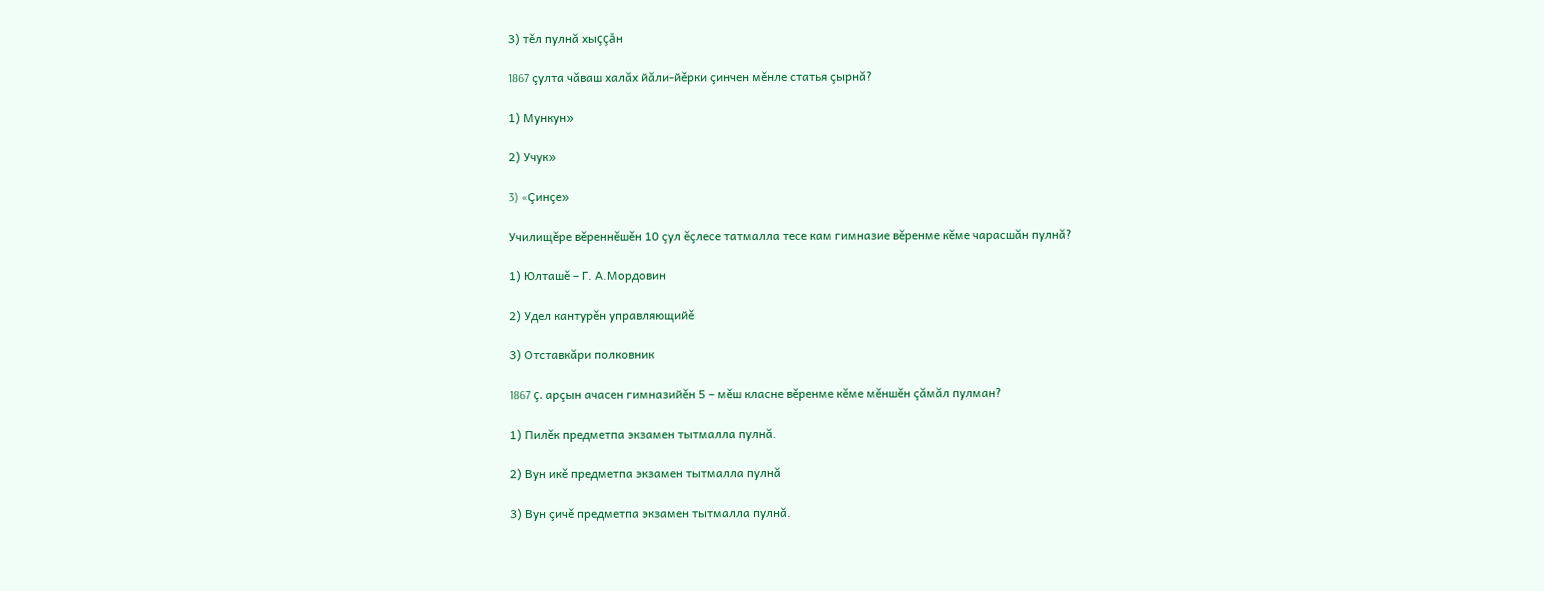3) тěл пулнă хыççăн

1867 çулта чăваш халăх йăли-йěрки çинчен мěнле статья çырнă?

1) Мункун»

2) Учук»

3) «Çинçе»

Училищěре вěреннěшěн 10 çул ěçлесе татмалла тесе кам гимназие вěренме кěме чарасшăн пулнă?

1) Юлташě – Г. А.Мордовин

2) Удел кантурěн управляющийě

3) Отставкăри полковник

1867 ç. арçын ачасен гимназийěн 5 – мěш класне вěренме кěме мěншěн çăмăл пулман?

1) Пилěк предметпа экзамен тытмалла пулнă.

2) Вун икě предметпа экзамен тытмалла пулнă

3) Вун çичě предметпа экзамен тытмалла пулнă.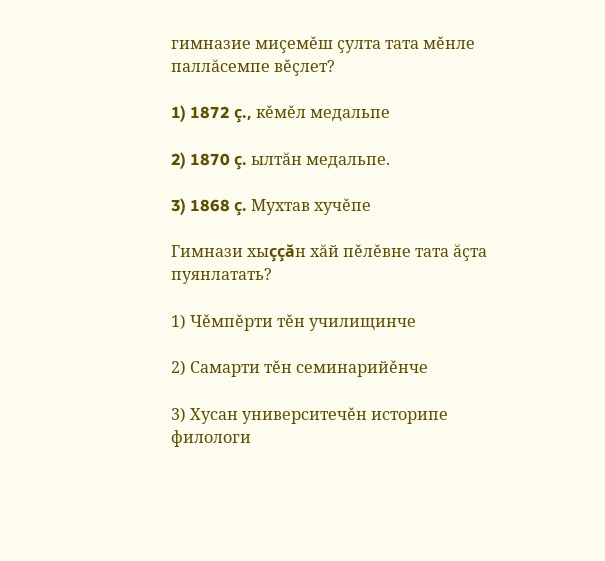гимназие миçемěш çулта тата мěнле паллăсемпе вěçлет?

1) 1872 ç., кěмěл медальпе

2) 1870 ç. ылтăн медальпе.

3) 1868 ç. Мухтав хучěпе

Гимнази хыççăн хăй пěлěвне тата ăçта пуянлатать?

1) Чěмпěрти тěн училищинче

2) Самарти тěн семинарийěнче

3) Хусан университечěн историпе филологи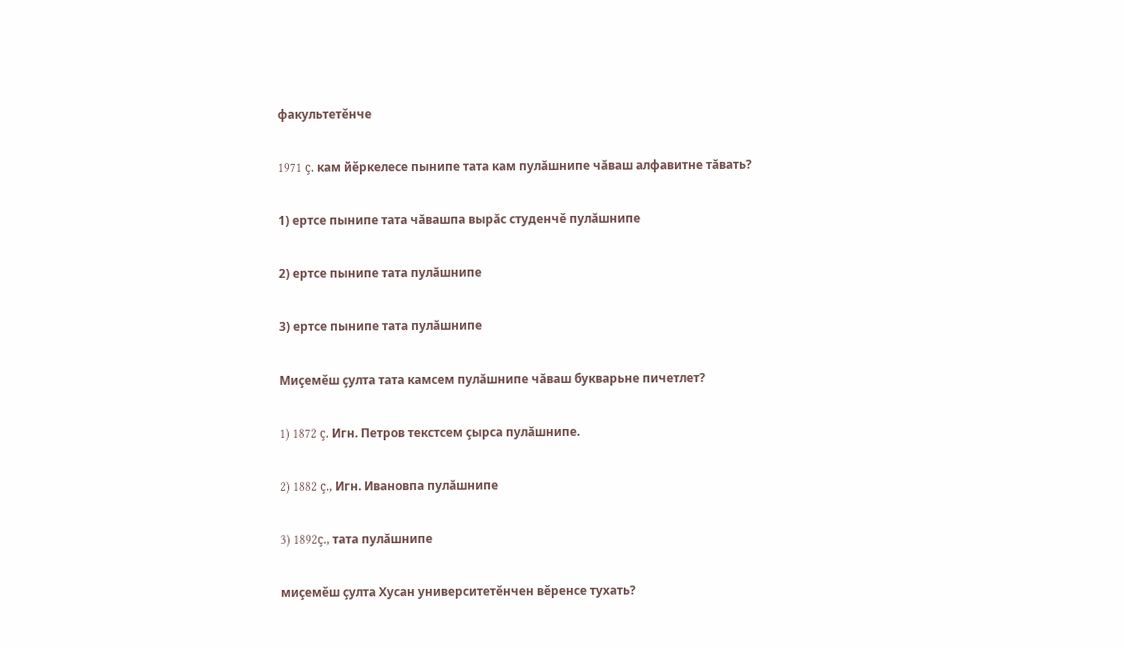факультетěнче

1971 ç. кам йěркелесе пынипе тата кам пулăшнипе чăваш алфавитне тăвать?

1) ертсе пынипе тата чăвашпа вырăс студенчě пулăшнипе

2) ертсе пынипе тата пулăшнипе

3) ертсе пынипе тата пулăшнипе

Миçемěш çулта тата камсем пулăшнипе чăваш букварьне пичетлет?

1) 1872 ç. Игн. Петров текстсем çырса пулăшнипе.

2) 1882 ç., Игн. Ивановпа пулăшнипе

3) 1892ç., тата пулăшнипе

миçемěш çулта Хусан университетěнчен вěренсе тухать?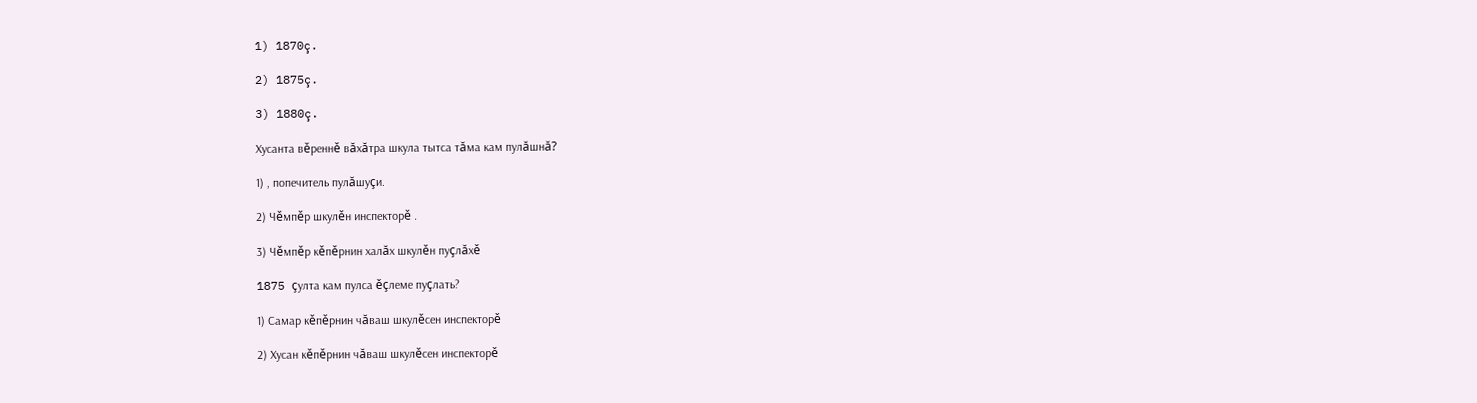1) 1870ç.

2) 1875ç.

3) 1880ç.

Хусанта вěреннě вăхăтра шкула тытса тăма кам пулăшнă?

1) , попечитель пулăшуçи.

2) Чěмпěр шкулěн инспекторě .

3) Чěмпěр кěпěрнин халăх шкулěн пуçлăхě

1875 çулта кам пулса ěçлеме пуçлать?

1) Самар кěпěрнин чăваш шкулěсен инспекторě

2) Хусан кěпěрнин чăваш шкулěсен инспекторě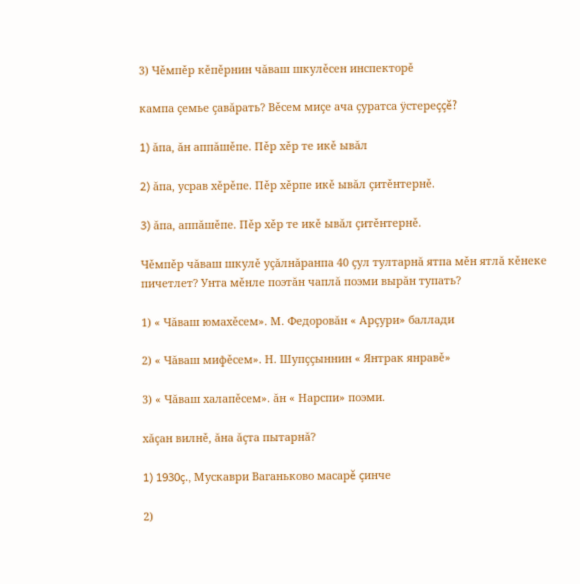3) Чěмпěр кěпěрнин чăваш шкулěсен инспекторě

кампа çемье çавăрать? Вěсем миçе ача çуратса ÿстереççě?

1) ăпа, ăн аппăшěпе. Пěр хěр те икě ывăл

2) ăпа, усрав хěрěпе. Пěр хěрпе икě ывăл çитěнтернě.

3) ăпа, аппăшěпе. Пěр хěр те икě ывăл çитěнтернě.

Чěмпěр чăваш шкулě уçăлнăранпа 40 çул тултарнă ятпа мěн ятлă кěнеке пичетлет? Унта мěнле поэтăн чаплă поэми вырăн тупать?

1) « Чăваш юмахěсем». М. Федоровăн « Арçури» баллади

2) « Чăваш мифěсем». Н. Шупççыннин « Янтрак янравě»

3) « Чăваш халапěсем». ăн « Нарспи» поэми.

хăçан вилнě, ăна ăçта пытарнă?

1) 1930ç., Мускаври Ваганьково масарě çинче

2)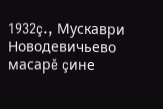1932ç., Мускаври Новодевичьево масарě çине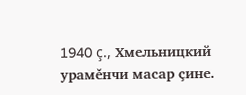1940 ç., Хмельницкий урамěнчи масар çине.